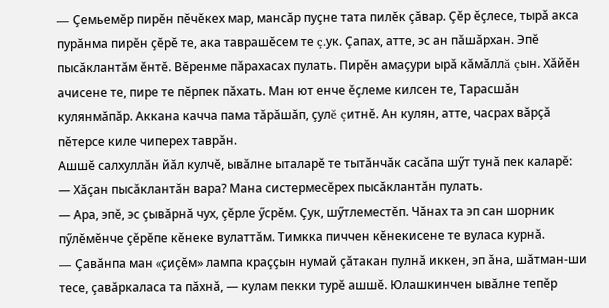— Çемьемĕр пирĕн пĕчĕкех мар, мансăр пуçне тата пилĕк çăвар. Çĕр ĕçлесе, тырă акса пурăнма пирĕн çĕрĕ те, ака таврашĕсем те ç.ук. Çапах, атте, эс ан пăшăрхан. Эпĕ пысăклантăм ĕнтĕ. Вĕренме пăрахасах пулать. Пирĕн амаçури ырă кăмăллă çын. Хăйĕн ачисене те, пире те пĕрпек пăхать. Ман ют енче ĕçлеме килсен те, Тарасшăн кулянмăпăр. Аккана качча пама тăрăшăп, çулĕ çитнĕ. Ан кулян, атте, часрах вăрçă пĕтерсе киле чиперех таврăн.
Ашшĕ салхуллăн йăл кулчĕ, ывăлне ыталарĕ те тытăнчăк сасăпа шӳт тунă пек каларĕ:
— Хăçан пысăклантăн вара? Мана систермесĕрех пысăклантăн пулать.
— Ара, эпĕ, эс çывăрнă чух, çĕрле ӳсрĕм. Çук, шӳтлеместĕп. Чăнах та эп сан шорник пӳлĕмĕнче çĕрĕпе кĕнеке вулаттăм. Тимкка пиччен кĕнекисене те вуласа курнă.
— Çавăнпа ман «çиçĕм» лампа краççын нумай çăтакан пулнă иккен, эп ăна, шăтман-ши тесе, çавăркаласа та пăхнă, — кулам пекки турĕ ашшĕ. Юлашкинчен ывăлне тепĕр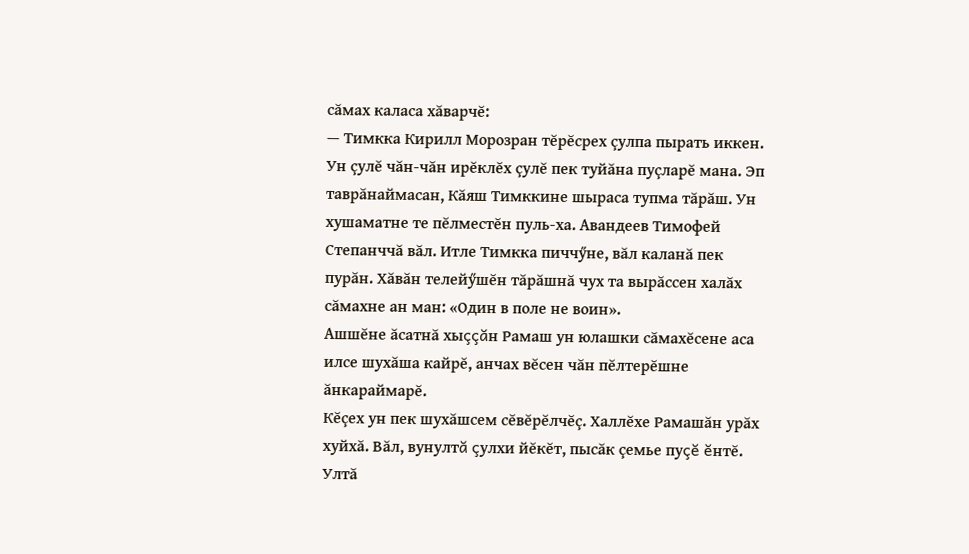сăмах каласа хăварчĕ:
— Тимкка Кирилл Морозран тĕрĕсрех çулпа пырать иккен. Ун çулĕ чăн-чăн ирĕклĕх çулĕ пек туйăна пуçларĕ мана. Эп таврăнаймасан, Кăяш Тимккине шыраса тупма тăрăш. Ун хушаматне те пĕлместĕн пуль-ха. Авандеев Тимофей Степанччă вăл. Итле Тимкка пиччӳне, вăл каланă пек пурăн. Хăвăн телейӳшĕн тăрăшнă чух та вырăссен халăх сăмахне ан ман: «Один в поле не воин».
Ашшĕне ăсатнă хыççăн Рамаш ун юлашки сăмахĕсене аса илсе шухăша кайрĕ, анчах вĕсен чăн пĕлтерĕшне ăнкараймарĕ.
Кĕçех ун пек шухăшсем сĕвĕрĕлчĕç. Халлĕхе Рамашăн урăх хуйхă. Вăл, вунултă çулхи йĕкĕт, пысăк çемье пуçĕ ĕнтĕ. Ултă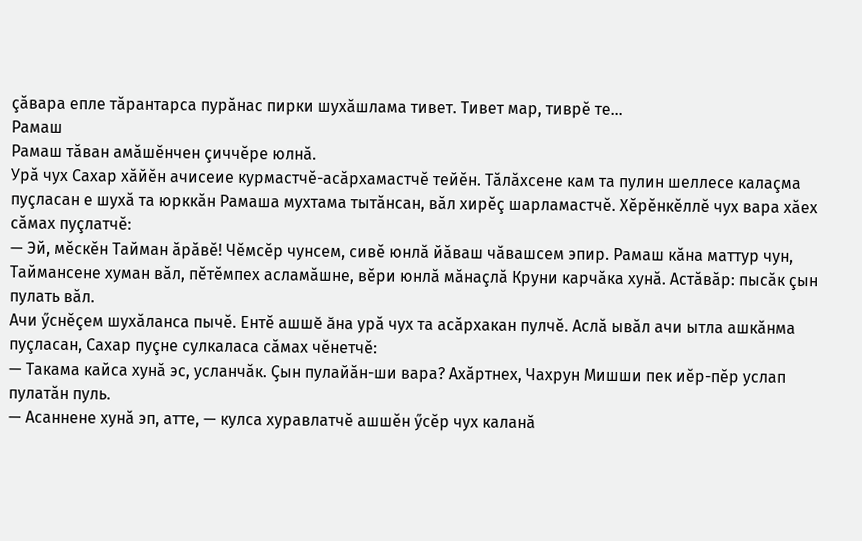çăвара епле тăрантарса пурăнас пирки шухăшлама тивет. Тивет мар, тиврĕ те…
Рамаш
Рамаш тăван амăшĕнчен çиччĕре юлнă.
Урă чух Сахар хăйĕн ачисеие курмастчĕ-асăрхамастчĕ тейĕн. Тăлăхсене кам та пулин шеллесе калаçма пуçласан е шухă та юрккăн Рамаша мухтама тытăнсан, вăл хирĕç шарламастчĕ. Хĕрĕнкĕллĕ чух вара хăех сăмах пуçлатчĕ:
— Эй, мĕскĕн Тайман ăрăвĕ! Чĕмсĕр чунсем, сивĕ юнлă йăваш чăвашсем эпир. Рамаш кăна маттур чун, Таймансене хуман вăл, пĕтĕмпех асламăшне, вĕри юнлă мăнаçлă Круни карчăка хунă. Астăвăр: пысăк çын пулать вăл.
Ачи ӳснĕçем шухăланса пычĕ. Ентĕ ашшĕ ăна урă чух та асăрхакан пулчĕ. Аслă ывăл ачи ытла ашкăнма пуçласан, Сахар пуçне сулкаласа сăмах чĕнетчĕ:
— Такама кайса хунă эс, усланчăк. Çын пулайăн-ши вара? Ахăртнех, Чахрун Мишши пек иĕр-пĕр услап пулатăн пуль.
— Асаннене хунă эп, атте, — кулса хуравлатчĕ ашшĕн ӳсĕр чух каланă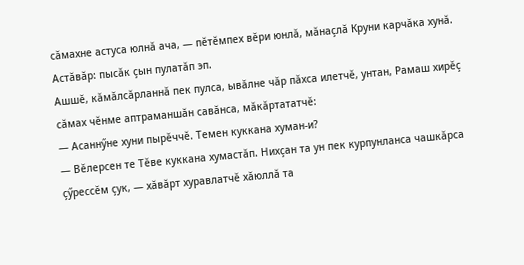сăмахне астуса юлнă ача, — пĕтĕмпех вĕри юнлă, мăнаçлă Круни карчăка хунă. Астăвăр: пысăк çын пулатăп эп.
Ашшĕ, кăмăлсăрланнă пек пулса, ывăлне чăр пăхса илетчĕ, унтан, Рамаш хирĕç сăмах чĕнме аптраманшăн савăнса, мăкăртататчĕ:
— Асаннӳне хуни пырĕччĕ. Темен куккана хуман-и?
— Вĕлерсен те Тĕве куккана хумастăп. Нихçан та ун пек курпунланса чашкăрса çӳрессĕм çук, — хăвăрт хуравлатчĕ хăюллă та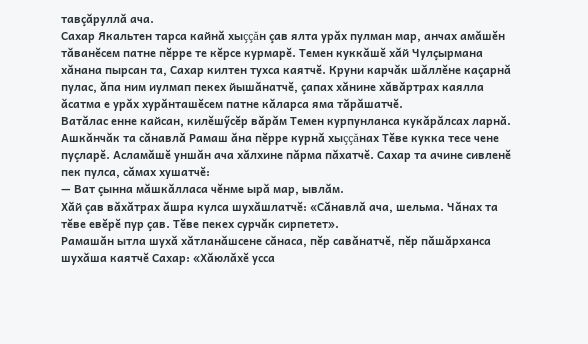тавçăруллă ача.
Сахар Якальтен тарса кайнă хыççăн çав ялта урăх пулман мар, анчах амăшĕн тăванĕсем патне пĕрре те кĕрсе курмарĕ. Темен куккăшĕ хăй Чулçырмана хăнана пырсан та, Сахар килтен тухса каятчĕ. Круни карчăк шăллĕне каçарнă пулас, ăпа ним иулмап пекех йышăнатчĕ, çапах хăнине хăвăртрах каялла ăсатма е урăх хурăнташĕсем патне кăларса яма тăрăшатчĕ.
Ватăлас енне кайсан, килĕшӳсĕр вăрăм Темен курпунланса кукăрăлсах ларнă. Ашкăнчăк та сăнавлă Рамаш ăна пĕрре курнă хыççăнах Тĕве кукка тесе чене пуçларĕ. Асламăшĕ уншăн ача хăлхине пăрма пăхатчĕ. Сахар та ачине сивленĕ пек пулса, сăмах хушатчĕ:
— Ват çынна мăшкăлласа чĕнме ырă мар, ывлăм.
Хăй çав вăхăтрах ăшра кулса шухăшлатчĕ: «Сăнавлă ача, шельма. Чăнах та тĕве евĕрĕ пур çав. Тĕве пекех сурчăк сирпетет».
Рамашăн ытла шухă хăтланăшсене сăнаса, пĕр савăнатчĕ, пĕр пăшăрханса шухăша каятчĕ Сахар: «Хăюлăхĕ усса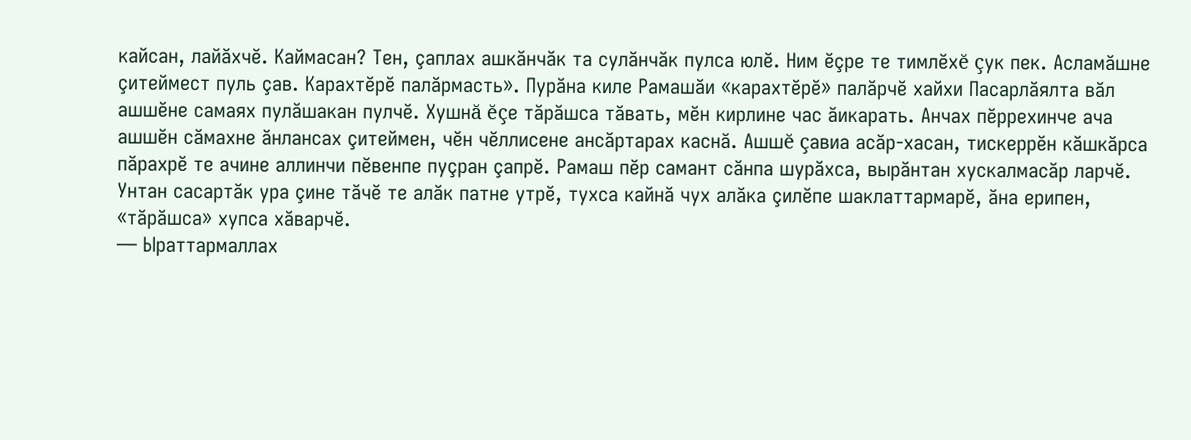кайсан, лайăхчĕ. Каймасан? Тен, çаплах ашкăнчăк та сулăнчăк пулса юлĕ. Ним ĕçре те тимлĕхĕ çук пек. Асламăшне çитеймест пуль çав. Карахтĕрĕ палăрмасть». Пурăна киле Рамашăи «карахтĕрĕ» палăрчĕ хайхи Пасарлăялта вăл ашшĕне самаях пулăшакан пулчĕ. Хушнă ĕçе тăрăшса тăвать, мĕн кирлине час ăикарать. Анчах пĕррехинче ача ашшĕн сăмахне ăнлансах çитеймен, чĕн чĕллисене ансăртарах каснă. Ашшĕ çавиа асăр-хасан, тискеррĕн кăшкăрса пăрахрĕ те ачине аллинчи пĕвенпе пуçран çапрĕ. Рамаш пĕр самант сăнпа шурăхса, вырăнтан хускалмасăр ларчĕ. Унтан сасартăк ура çине тăчĕ те алăк патне утрĕ, тухса кайнă чух алăка çилĕпе шаклаттармарĕ, ăна ерипен, «тăрăшса» хупса хăварчĕ.
— Ыраттармаллах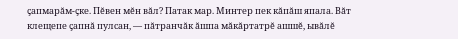çапмарăм-çке. Пĕвен мĕн вăл? Патак мар. Минтер пек кăпăш япала. Вăт клещепе çапнă пулсан, — пăтранчăк ăшпа мăкăртатрĕ ашшĕ, ывăлĕ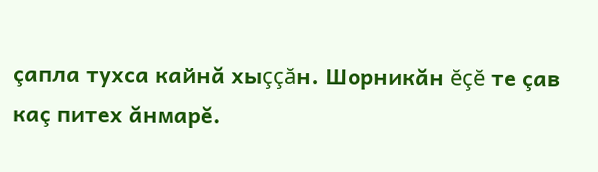çапла тухса кайнă хыççăн. Шорникăн ĕçĕ те çав каç питех ăнмарĕ.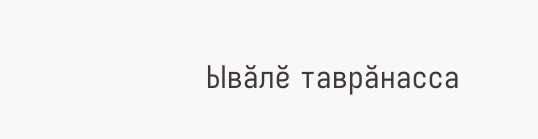Ывăлĕ таврăнасса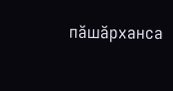пăшăрханса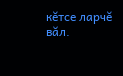кĕтсе ларчĕ вăл.